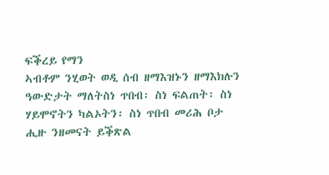ፍቕረይ የማን
ኣብቶም ንሂወት ወዲ ሰብ ዘማእዝኑን ዘማእክሉን ዓውድታት ማለትስነ ጥበብ፡ ስነ ፍልጠት፡ ስነ ሃይሞኖትን ካልኦትን፡ ስነ ጥበብ መሪሕ ቦታ ሒዙ ንዘመናት ይቕጽል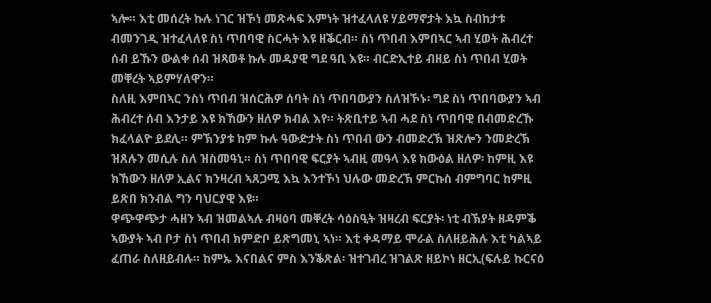ኣሎ። እቲ መሰረት ኩሉ ነገር ዝኾነ መጽሓፍ እምነት ዝተፈላለዩ ሃይማኖታት እኳ ስብከታቱ ብመንገዲ ዝተፈላለዩ ስነ ጥበባዊ ስርሓት እዩ ዘቕርብ። ስነ ጥበብ እምበኣር ኣብ ሂወት ሕብረተ ሰብ ይኹን ውልቀ ሰብ ዝጻወቶ ኩሉ መዳያዊ ግደ ዓቢ እዩ። ብርድኢተይ ብዘይ ስነ ጥበብ ሂወት መቐረት ኣይምሃለዋን።
ስለዚ እምበኣር ንስነ ጥበብ ዝሰርሕዎ ሰባት ስነ ጥበባውያን ስለዝኾኑ፡ ግደ ስነ ጥበባውያን ኣብ ሕብረተ ሰብ እንታይ እዩ ክኸውን ዘለዎ ክብል እየ። ትጽቢተይ ኣብ ሓደ ስነ ጥበባዊ በብመድረኹ ክፈላልዮ ይደሊ። ምኽንያቱ ከም ኩሉ ዓውድታት ስነ ጥበብ ውን ብመድረኽ ዝጽሎን ንመድረኽ ዝጸሉን መሲሉ ስለ ዝስመዓኒ። ስነ ጥበባዊ ፍርያት ኣብዚ መዓላ እዩ ክውዕል ዘለዎ፡ ከምዚ እዩ ክኸውን ዘለዎ ኢልና ክንዛረብ ኣጸጋሚ እኳ እንተኾነ ህሉው መድረኽ ምርኩስ ብምግባር ከምዚ ይጽበ ክንብል ግን ባህርያዊ እዩ።
ዋጭዋጭታ ሓዘን ኣብ ዝመልኣሉ ብዛዕባ መቐረት ሳዕስዒት ዝዛረብ ፍርያት፡ ነቲ ብኽያት ዘዳምቕ ኣውያት ኣብ ቦታ ስነ ጥበብ ክምድቦ ይጽግመኒ ኣነ። እቲ ቀዳማይ ሞራል ስለዘይሕሉ እቲ ካልኣይ ፈጠራ ስለዘይብሉ። ከምኡ እናበልና ምስ እንቕጽል፡ ዝተገብረ ዝገልጽ ዘይኮነ ዘርኢ(ፍሉይ ኩርናዕ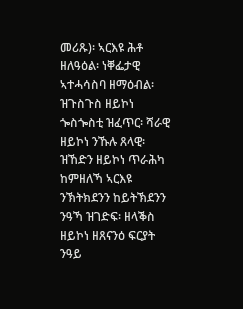መሪጹ)፡ ኣርእዩ ሕቶ ዘለዓዕል፡ ነቐፌታዊ ኣተሓሳስባ ዘማዕብል፡ ዝጉስጉስ ዘይኮነ ጐስጐስቲ ዝፈጥር፡ ሻራዊ ዘይኮነ ንኹሉ ጸላዊ፡ ዝኸድን ዘይኮነ ጥራሕካ ከምዘለኻ ኣርእዩ ንኽትክደንን ከይትኽደንን ንዓኻ ዝገድፍ፡ ዘላቕስ ዘይኮነ ዘጸናንዕ ፍርያት ንዓይ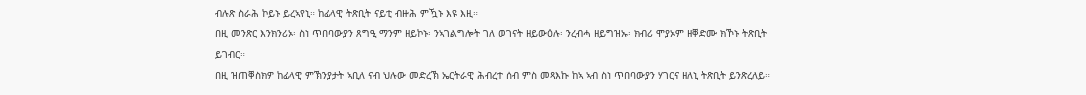ብሉጽ ስራሕ ኮይኑ ይረኣየኒ። ከፊላዊ ትጽቢት ናይቲ ብዙሕ ምዃኑ እዩ እዚ።
በዚ መንጽር እንክንሪኦ፡ ስነ ጥበባውያን ጸግዒ ማንም ዘይኮኑ፡ ንኣገልግሎት ገለ ወገናት ዘይውዕሉ፡ ንረብሓ ዘይግዝኡ፡ ክብሪ ሞያኦም ዘቐድሙ ክኾኑ ትጽቢት ይገብር።
በዚ ዝጠቐስክዎ ከፊላዊ ምኽንያታት ኣቢለ ናብ ህሉው መድረኽ ኤርትራዊ ሕብረተ ሰብ ምስ መጻእኩ ከኣ ኣብ ስነ ጥበባውያን ሃገርና ዘለኒ ትጽቢት ይንጽረለይ።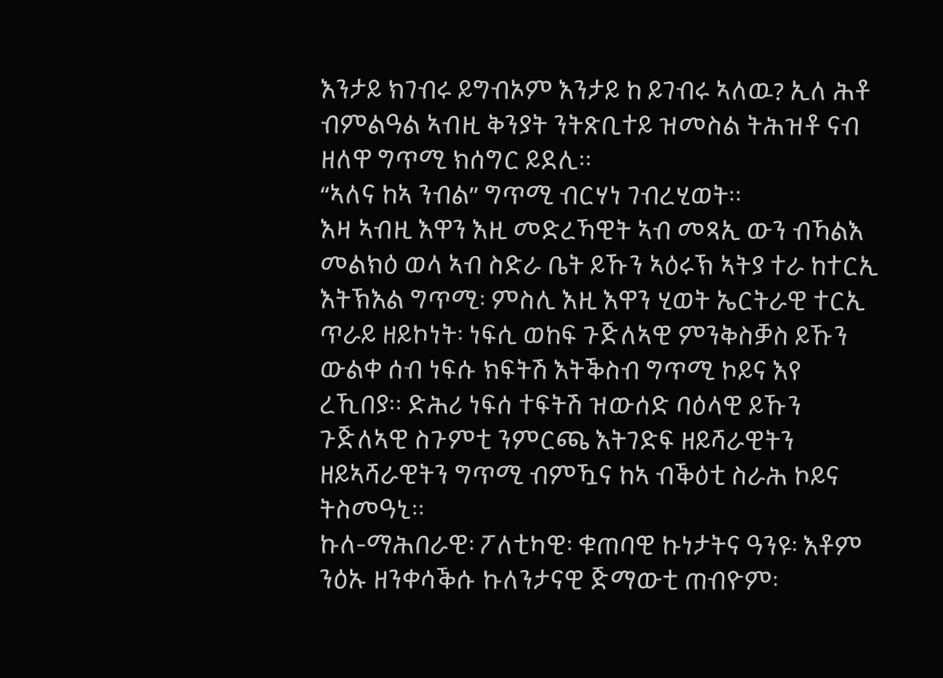እንታይ ክገብሩ ይግብኦም እንታይ ከ ይገብሩ ኣለዉ? ኢለ ሕቶ ብምልዓል ኣብዚ ቅንያት ንትጽቢተይ ዝመስል ትሕዝቶ ናብ ዘለዋ ግጥሚ ክሰግር ይደሊ።
“ኣለና ከኣ ንብል” ግጥሚ ብርሃነ ገብረሂወት።
እዛ ኣብዚ እዋን እዚ መድረኻዊት ኣብ መጻኢ ውን ብኻልእ መልክዕ ወላ ኣብ ስድራ ቤት ይኹን ኣዕሩኽ ኣትያ ተራ ከተርኢ እትኽእል ግጥሚ፡ ምስሊ እዚ እዋን ሂወት ኤርትራዊ ተርኢ ጥራይ ዘይኮነት፡ ነፍሲ ወከፍ ጉጅለኣዊ ምንቅስቓስ ይኹን ውልቀ ሰብ ነፍሱ ክፍትሽ እትቕስብ ግጥሚ ኮይና እየ ረኺበያ። ድሕሪ ነፍሰ ተፍትሽ ዝውሰድ ባዕላዊ ይኹን ጉጅለኣዊ ስጉምቲ ንምርጫ እትገድፍ ዘይሻራዊትን ዘይኣሻራዊትን ግጥሚ ብምዃና ከኣ ብቕዕቲ ስራሕ ኮይና ትስመዓኒ።
ኩለ-ማሕበራዊ፡ ፖለቲካዊ፡ ቁጠባዊ ኩነታትና ዓንዩ፡ እቶም ንዕኡ ዘንቀሳቕሱ ኩለንታናዊ ጅማውቲ ጠብዮም፡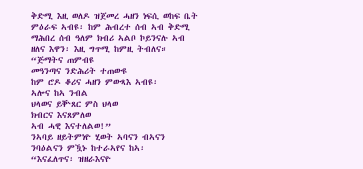ቅድሚ እዚ ወለዶ ዝጀመረ ሓዘን ነፍሲ ወከፍ ቤት ምዕራፍ ኣብዩ፡ ከም ሕብረተ ሰብ ኣብ ቅድሚ ማሕበረ ሰብ ዓለም ክብሪ ኣልቦ ኮይንናሉ ኣብ ዘለና እዋን፡ እዚ ግጥሚ ከምዚ ትብለና።
“ጅማትና ጠምብዩ
መዓንጣና ንድሕሪት ተጠውዩ
ከም ሮዶ ቆሪና ሓዘን ምውጻእ ኣብዩ፡
ኣሎና ከኣ ንብል
ህላወና ይቝጸር ምስ ህላወ
ክብርና እናጸምለወ
ኣብ ሓዊ እናተለልወ!”
ንኣባይ ዘይትምነዮ ሂወት ኣባናን ብኣናን ንባዕልናን ምዃኑ ከተራኣየና ከኣ፡
“እናፈለጥና፡ ዝዘራእናዮ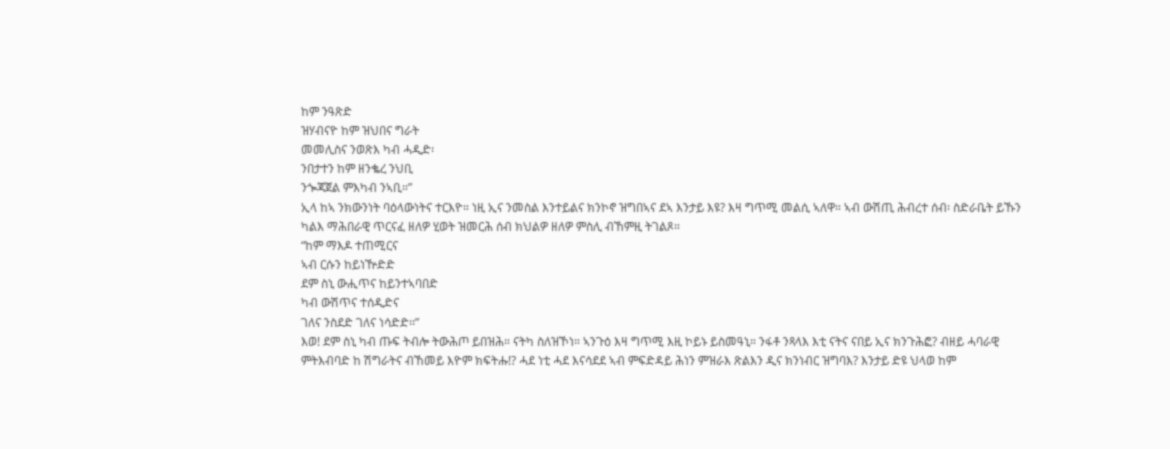ከም ንዓጽድ
ዝሃብናዮ ከም ዝህበና ግራት
መመሊስና ንወጽእ ካብ ሓዲድ፡
ንበታተን ከም ዘንቈረ ንህቢ
ንጐጃጀል ምእካብ ንኣቢ።”
ኢላ ከኣ ንክውንነት ባዕላውነትና ተርእዮ። ነዚ ኢና ንመስል እንተይልና ክንኮኖ ዝግበኣና ደኣ እንታይ እዩ? እዛ ግጥሚ መልሲ ኣለዋ። ኣብ ውሽጢ ሕብረተ ሰብ፡ ስድራቤት ይኹን ካልእ ማሕበራዊ ጥርናፈ ዘለዎ ሂወት ዝመርሕ ሰብ ክህልዎ ዘለዎ ምስሊ ብኸምዚ ትገልጾ።
“ከም ማእዶ ተጠሚርና
ኣብ ርሱን ከይነዅድድ
ደም ስኒ ውሒጥና ከይንተኣባበድ
ካብ ውሽጥና ተሰዲድና
ገለና ንስደድ ገለና ነሳድድ፡፡”
እወ! ደም ስኒ ካብ ጡፍ ትብሎ ትውሕጦ ይበዝሕ። ናትካ ስለዝኾነ። ኣንጉዕ እዛ ግጥሚ እዚ ኮይኑ ይስመዓኒ። ንፋቶ ንጻላእ እቲ ናትና ናበይ ኢና ክንጉሕፎ? ብዘይ ሓባራዊ ምትእብባድ ከ ሽግራትና ብኸመይ እዮም ክፍትሑ!? ሓደ ነቲ ሓደ እናሳደደ ኣብ ምፍድዳይ ሕነን ምዝራእ ጽልእን ዲና ክንነብር ዝግባእ? እንታይ ድዩ ህላወ ከም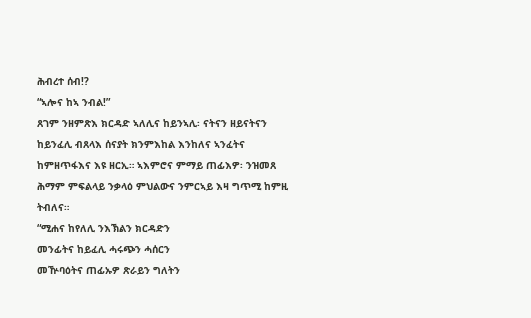ሕብረተ ሰብ!?
“ኣሎና ከኣ ንብል!”
ጸገም ንዘምጽእ ክርዳድ ኣለሊና ከይንኣሊ፡ ናትናን ዘይናትናን ከይንፈሊ ብጸላእ ሰናያት ክንምእከል እንከለና ኣንፈትና ከምዘጥፋእና እዩ ዘርኢ። ኣእምሮና ምማይ ጠፊእዎ፡ ንዝመጸ ሕማም ምፍልላይ ንቃላዕ ምህልውና ንምርኣይ እዛ ግጥሚ ከምዚ ትብለና።
“ሚሐና ከየለሊ ንእኽልን ክርዳድን
መንፊትና ከይፈሊ ሓሩጭን ሓሰርን
መዅባዕትና ጠፊኡዎ ጽራይን ግለትን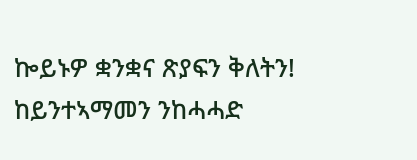ኰይኑዎ ቋንቋና ጽያፍን ቅለትን!
ከይንተኣማመን ንከሓሓድ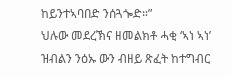ከይንተኣባበድ ንሰጓጐድ።”
ህሉው መደረኽና ዘመልክቶ ሓቂ ‘ኣነ ኣነ’ ዝብልን ንዕኡ ውን ብዘይ ጽፈት ከተግብር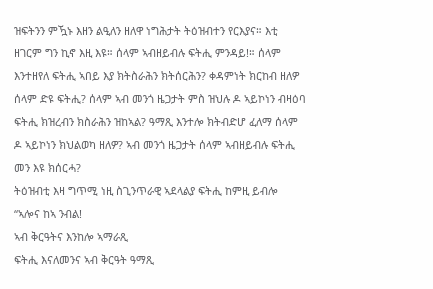ዝፍትንን ምዃኑ እዘን ልዒለን ዘለዋ ነግሕታት ትዕዝብተን የርእያና። እቲ ዘገርም ግን ኪኖ እዚ እዩ። ሰላም ኣብዘይብሉ ፍትሒ ምንዳይ!። ሰላም እንተዘየለ ፍትሒ ኣበይ እያ ክትስራሕን ክትሰርሕን? ቀዳምነት ክርከብ ዘለዎ ሰላም ድዩ ፍትሒ? ሰላም ኣብ መንጎ ዜጋታት ምስ ዝህሉ ዶ ኣይኮነን ብዛዕባ ፍትሒ ክዝረብን ክስራሕን ዝከኣል? ዓማጺ እንተሎ ክትብድሆ ፈለማ ሰላም ዶ ኣይኮነን ክህልወካ ዘለዎ? ኣብ መንጎ ዜጋታት ሰላም ኣብዘይብሉ ፍትሒ መን እዩ ክሰርሓ?
ትዕዝብቲ እዛ ግጥሚ ነዚ ስጊንጥራዊ ኣደላልያ ፍትሒ ከምዚ ይብሎ
“ኣሎና ከኣ ንብል!
ኣብ ቅርዓትና እንከሎ ኣማራጺ
ፍትሒ እናለመንና ኣብ ቅርዓት ዓማጺ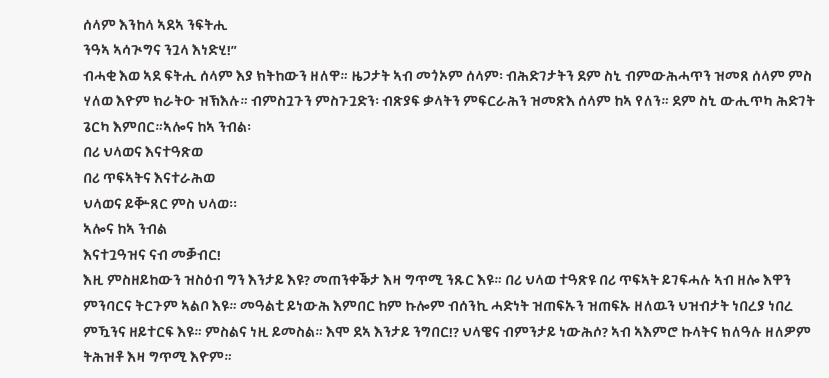ሰላም እንከላ ኣደኣ ንፍትሒ
ንዓኣ ኣሳጒግና ንጓላ እነድሂ!”
ብሓቂ እወ ኣደ ፍትሒ ሰላም እያ ክትከውን ዘለዋ። ዜጋታት ኣብ መጎኦም ሰላም፡ ብሕድገታትን ደም ስኒ ብምውሕሓጥን ዝመጸ ሰላም ምስ ሃለወ እዮም ክራትዑ ዝኽእሉ። ብምስጓጉን ምስጉጓድን፡ ብጽያፍ ቃላትን ምፍርራሕን ዝመጽእ ሰላም ከኣ የለን። ደም ስኒ ውሒጥካ ሕድገት ጌርካ እምበር።ኣሎና ከኣ ንብል፡
በሪ ህላወና እናተዓጽወ
በሪ ጥፍኣትና እናተራሕወ
ህላወና ይቝጸር ምስ ህላወ፡፡
ኣሎና ከኣ ንብል
እናተጓዓዝና ናብ መቓብር!
እዚ ምስዘይከውን ዝስዕብ ግን እንታይ እዩ? መጠንቀቕታ እዛ ግጥሚ ንጹር እዩ። በሪ ህላወ ተዓጽዩ በሪ ጥፍኣት ይገፍሓሉ ኣብ ዘሎ እዋን ምንባርና ትርጉም ኣልቦ እዩ። መዓልቲ ይነውሕ እምበር ከም ኩሎም ብሰንኪ ሓድነት ዝጠፍኡን ዝጠፍኡ ዘለዉን ህዝብታት ነበረያ ነበረ ምዃንና ዘይተርፍ እዩ። ምስልና ነዚ ይመስል። እሞ ደኣ እንታይ ንግበር!? ህላዌና ብምንታይ ነውሕሶ? ኣብ ኣእምሮ ኩላትና ክለዓሉ ዘለዎም ትሕዝቶ እዛ ግጥሚ እዮም።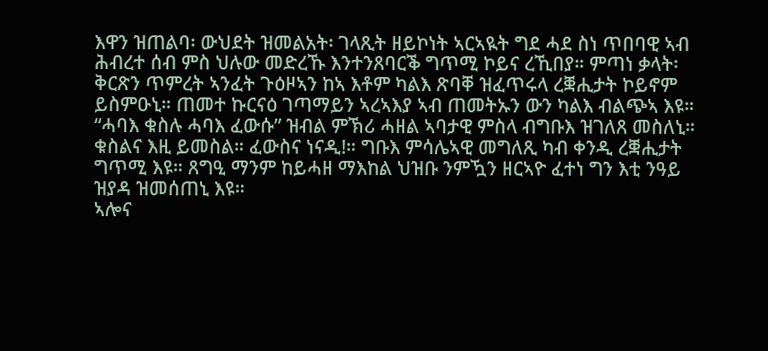እዋን ዝጠልባ፡ ውህደት ዝመልአት፡ ገላጺት ዘይኮነት ኣርኣዪት ግደ ሓደ ስነ ጥበባዊ ኣብ ሕብረተ ሰብ ምስ ህሉው መድረኹ እንተንጸባርቕ ግጥሚ ኮይና ረኺበያ። ምጣነ ቃላት፡ ቅርጽን ጥምረት ኣንፈት ጉዕዞኣን ከኣ እቶም ካልእ ጽባቐ ዝፈጥሩላ ረቛሒታት ኮይኖም ይስምዑኒ። ጠመተ ኩርናዕ ገጣማይን ኣረኣእያ ኣብ ጠመትኡን ውን ካልእ ብልጭኣ እዩ። “ሓባእ ቁስሉ ሓባእ ፈውሱ” ዝብል ምኽሪ ሓዘል ኣባታዊ ምስላ ብግቡእ ዝገለጸ መስለኒ። ቁስልና እዚ ይመስል። ፈውስና ነናዲ!። ግቡእ ምሳሌኣዊ መግለጺ ካብ ቀንዲ ረቛሒታት ግጥሚ እዩ። ጸግዒ ማንም ከይሓዘ ማእከል ህዝቡ ንምዃን ዘርኣዮ ፈተነ ግን እቲ ንዓይ ዝያዳ ዝመሰጠኒ እዩ።
ኣሎና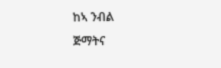ከኣ ንብል
ጅማትና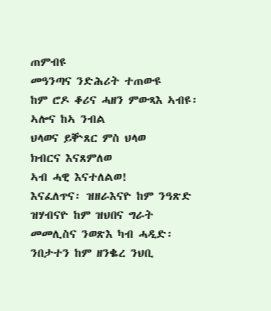ጠምብዩ
መዓንጣና ንድሕሪት ተጠውዩ
ከም ሮዶ ቆሪና ሓዘን ምውጻእ ኣብዩ፡
ኣሎና ከኣ ንብል
ህላወና ይቝጸር ምስ ህላወ
ክብርና እናጸምለወ
ኣብ ሓዊ እናተለልወ!
እናፈለጥና፡ ዝዘራእናዮ ከም ንዓጽድ
ዝሃብናዮ ከም ዝህበና ግራት
መመሊስና ንወጽእ ካብ ሓዲድ፡
ንበታተን ከም ዘንቈረ ንህቢ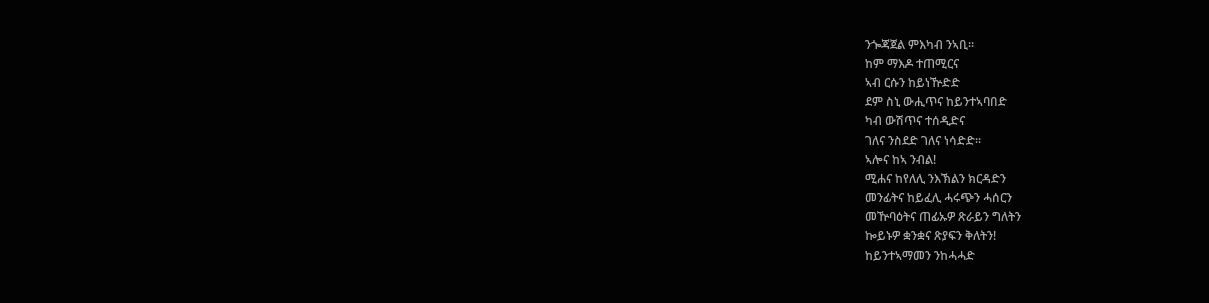ንጐጃጀል ምእካብ ንኣቢ።
ከም ማእዶ ተጠሚርና
ኣብ ርሱን ከይነዅድድ
ደም ስኒ ውሒጥና ከይንተኣባበድ
ካብ ውሽጥና ተሰዲድና
ገለና ንስደድ ገለና ነሳድድ፡፡
ኣሎና ከኣ ንብል!
ሚሐና ከየለሊ ንእኽልን ክርዳድን
መንፊትና ከይፈሊ ሓሩጭን ሓሰርን
መዅባዕትና ጠፊኡዎ ጽራይን ግለትን
ኰይኑዎ ቋንቋና ጽያፍን ቅለትን!
ከይንተኣማመን ንከሓሓድ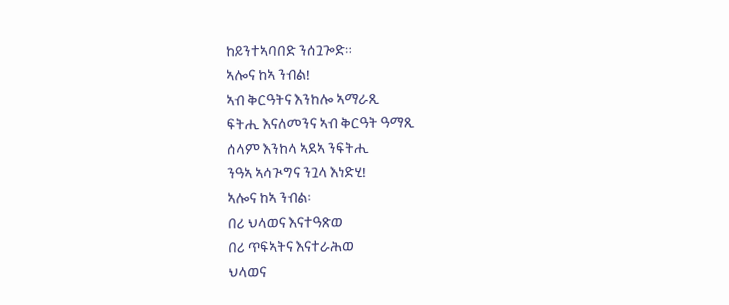ከይንተኣባበድ ንሰጓጐድ።
ኣሎና ከኣ ንብል!
ኣብ ቅርዓትና እንከሎ ኣማራጺ
ፍትሒ እናለመንና ኣብ ቅርዓት ዓማጺ
ሰላም እንከላ ኣደኣ ንፍትሒ
ንዓኣ ኣሳጒግና ንጓላ እነድሂ!
ኣሎና ከኣ ንብል፡
በሪ ህላወና እናተዓጽወ
በሪ ጥፍኣትና እናተራሕወ
ህላወና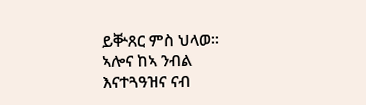ይቝጸር ምስ ህላወ፡፡
ኣሎና ከኣ ንብል
እናተጓዓዝና ናብ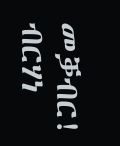መቓብር!
ብርሃነ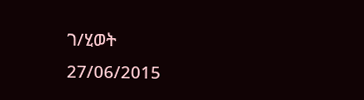ገ/ሂወት
27/06/2015